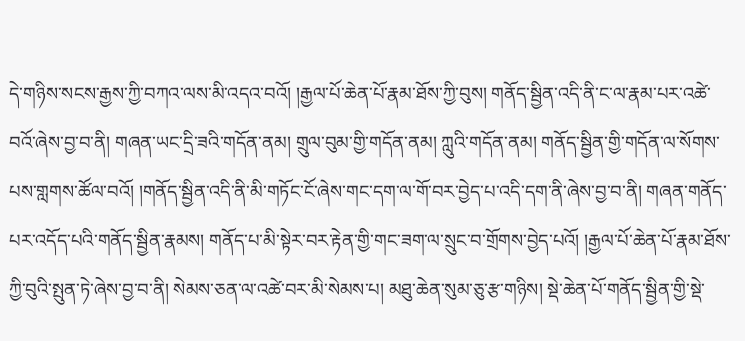དེ་གཉིས་སངས་རྒྱས་ཀྱི་བཀའ་ལས་མི་འདའ་བའོ། །རྒྱལ་པོ་ཆེན་པོ་རྣམ་ཐོས་ཀྱི་བུས། གནོད་སྦྱིན་འདི་ནི་ང་ལ་རྣམ་པར་འཚེ་བའོ་ཞེས་བྱ་བ་ནི། གཞན་ཡང་དྲི་ཟའི་གདོན་ནམ། གྲུལ་བུམ་གྱི་གདོན་ནམ། ཀླུའི་གདོན་ནམ། གནོད་སྦྱིན་གྱི་གདོན་ལ་སོགས་པས་གླགས་ཚོལ་བའོ། །གནོད་སྦྱིན་འདི་ནི་མི་གཏོང་ངོ་ཞེས་གང་དག་ལ་གོ་བར་བྱེད་པ་འདི་དག་ནི་ཞེས་བྱ་བ་ནི། གཞན་གནོད་པར་འདོད་པའི་གནོད་སྦྱིན་རྣམས། གནོད་པ་མི་སྟེར་བར་རྟེན་གྱི་གང་ཟག་ལ་སྲུང་བ་གྲོགས་བྱེད་པའོ། །རྒྱལ་པོ་ཆེན་པོ་རྣམ་ཐོས་ཀྱི་བུའི་སྤུན་ཏེ་ཞེས་བྱ་བ་ནི། སེམས་ཅན་ལ་འཚེ་བར་མི་སེམས་པ། མཐུ་ཆེན་སུམ་ཅུ་རྩ་གཉིས། སྡེ་ཆེན་པོ་གནོད་སྦྱིན་གྱི་སྡེ་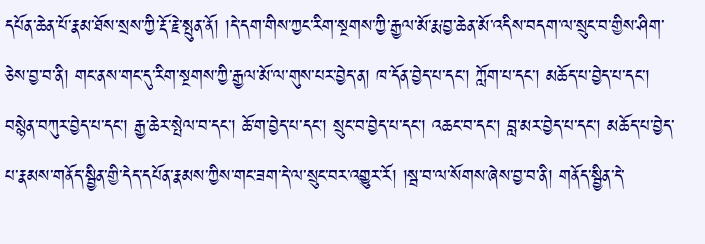དཔོན་ཆེན་པོ་རྣམ་ཐོས་སྲས་ཀྱི་རྡོ་རྗེ་སྤུན་ནོ། །དེ་དག་གིས་ཀྱང་རིག་སྔགས་ཀྱི་རྒྱལ་མོ་རྨ་བྱ་ཆེན་མོ་འདིས་བདག་ལ་སྲུང་བ་གྱིས་ཤིག་ཅེས་བྱ་བ་ནི། གང་ནས་གང་དུ་རིག་སྔགས་ཀྱི་རྒྱལ་མོ་ལ་གུས་པར་བྱེད་ན། ཁ་དོན་བྱེད་པ་དང་། ཀློག་པ་དང་། མཆོད་པ་བྱེད་པ་དང་། བསྙེན་བཀུར་བྱེད་པ་དང་། རྒྱ་ཆེར་སྤེལ་བ་དང་། ཆོ་ག་བྱེད་པ་དང་། སྲུང་བ་བྱེད་པ་དང་། འཆང་བ་དང་། བླ་མར་བྱེད་པ་དང་། མཆོད་པ་བྱེད་པ་རྣམས་གནོད་སྦྱིན་གྱི་དེད་དཔོན་རྣམས་ཀྱིས་གང་ཟག་དེ་ལ་སྲུང་བར་འགྱུར་རོ། །སྦ་བ་ལ་སོགས་ཞེས་བྱ་བ་ནི། གནོད་སྦྱིན་དེ་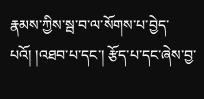རྣམས་ཀྱིས་སྦ་བ་ལ་སོགས་པ་བྱེད་པའོ། །འཐབ་པ་དང་། རྩོད་པ་དང་ཞེས་བྱ་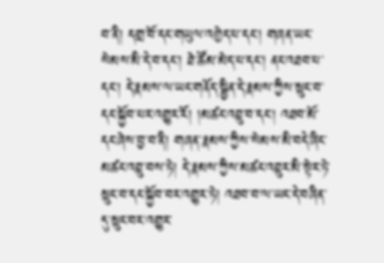བ་ནི། དགྲ་བོ་དང་གཡུལ་འགྱེད་པ་དང་། གཞན་ཡང་སེམས་མི་དེ་བ་དང་། ཐེ་ཚོམ་མེད་པ་དང་། ནང་འཐབ་པ་དང་། དེ་རྣམས་ལ་ཡང་གནོད་སྦྱིན་དེ་རྣམས་ཀྱིས་སྲུང་བ་དང་སྐྱོབ་པར་འགྱུར་རོ། །མཚང་འབྲུ་བ་དང་། འཐབ་མོ་དང་ཞེས་བྱ་བ་ནི། གཞན་རྣམས་ཀྱིས་སེམས་མི་བདེ་ཞིང་མཚང་འབྲུ་བས་ཏེ། དེ་རྣམས་ཀྱིས་མཚང་འབྲུར་མི་སྟེར་ཏེ་སྲུང་བ་དང་སྐྱོབ་བར་འགྱུར་ཏེ། འཐབ་བ་ལ་ཡང་དེ་བཞིན་དུ་སྲུང་བར་འགྱུར་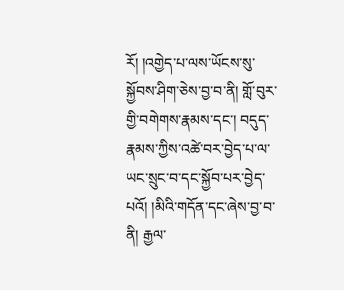རོ། །འགྱེད་པ་ལས་ཡོངས་སུ་སྐྱོབས་ཤིག་ཅེས་བྱ་བ་ནི། གློ་བུར་གྱི་བགེགས་རྣམས་དང་། བདུད་རྣམས་ཀྱིས་འཚེ་བར་བྱེད་པ་ལ་ཡང་སྲུང་བ་དང་སྐྱོབ་པར་བྱེད་པའོ། །མིའི་གདོན་དང་ཞེས་བྱ་བ་ནི། རྒྱལ་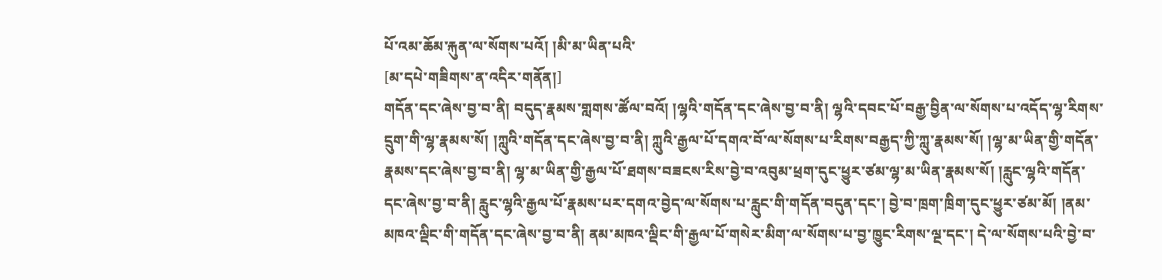པོ་འམ་ཆོམ་རྐུན་ལ་སོགས་པའོ། །མི་མ་ཡིན་པའི་
[མ་དཔེ་གཟིགས་ན་འདིར་གནོན།]
གདོན་དང་ཞེས་བྱ་བ་ནི། བདུད་རྣམས་གླགས་ཚོལ་བའོ། །ལྷའི་གདོན་དང་ཞེས་བྱ་བ་ནི། ལྷའི་དབང་པོ་བརྒྱ་བྱིན་ལ་སོགས་པ་འདོད་ལྷ་རིགས་དྲུག་གི་ལྷ་རྣམས་སོ། །ཀླུའི་གདོན་དང་ཞེས་བྱ་བ་ནི། ཀླུའི་རྒྱལ་པོ་དགའ་བོ་ལ་སོགས་པ་རིགས་བརྒྱད་ཀྱི་ཀླུ་རྣམས་སོ། །ལྷ་མ་ཡིན་གྱི་གདོན་རྣམས་དང་ཞེས་བྱ་བ་ནི། ལྷ་མ་ཡིན་གྱི་རྒྱལ་པོ་ཐགས་བཟངས་རིས་བྱེ་བ་འབུམ་ཕྲག་དུང་ཕྱུར་ཙམ་ལྷ་མ་ཡིན་རྣམས་སོ། །རླུང་ལྷའི་གདོན་དང་ཞེས་བྱ་བ་ནི། རླུང་ལྷའི་རྒྱལ་པོ་རྣམས་པར་དགའ་བྱེད་ལ་སོགས་པ་རླུང་གི་གདོན་བདུན་དང་། བྱེ་བ་ཁྲག་ཁྲིག་དུང་ཕྱུར་ཙམ་མོ། །ནམ་མཁའ་ལྡིང་གི་གདོན་དང་ཞེས་བྱ་བ་ནི། ནམ་མཁའ་ལྡིང་གི་རྒྱལ་པོ་གསེར་མིག་ལ་སོགས་པ་བྱ་ཁྱུང་རིགས་ལྔ་དང་། དེ་ལ་སོགས་པའི་བྱེ་བ་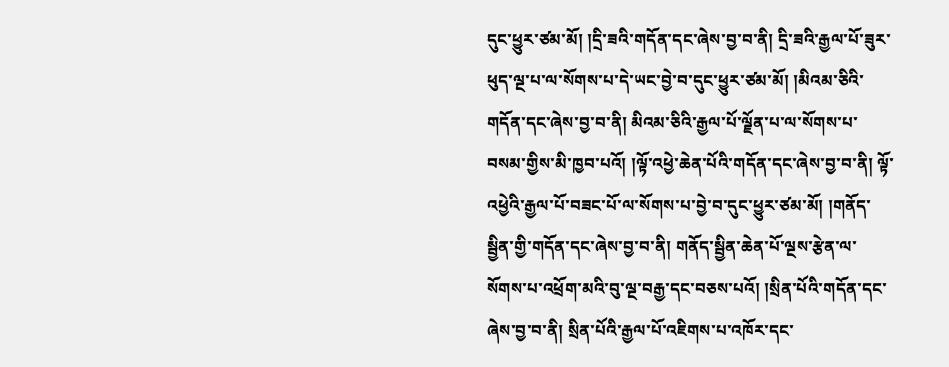དུང་ཕྱུར་ཙམ་མོ། །དྲི་ཟའི་གདོན་དང་ཞེས་བྱ་བ་ནི། དྲི་ཟའི་རྒྱལ་པོ་ཟུར་ཕུད་ལྔ་པ་ལ་སོགས་པ་དེ་ཡང་བྱེ་བ་དུང་ཕྱུར་ཙམ་མོ། །མིའམ་ཅིའི་གདོན་དང་ཞེས་བྱ་བ་ནི། མིའམ་ཅིའི་རྒྱལ་པོ་ལྗོན་པ་ལ་སོགས་པ་བསམ་གྱིས་མི་ཁྱབ་པའོ། །ལྟོ་འཕྱེ་ཆེན་པོའི་གདོན་དང་ཞེས་བྱ་བ་ནི། ལྟོ་འཕྱེའི་རྒྱལ་པོ་བཟང་པོ་ལ་སོགས་པ་བྱེ་བ་དུང་ཕྱུར་ཙམ་མོ། །གནོད་སྦྱིན་གྱི་གདོན་དང་ཞེས་བྱ་བ་ནི། གནོད་སྦྱིན་ཆེན་པོ་ལྔས་རྩེན་ལ་སོགས་པ་འཕྲོག་མའི་བུ་ལྔ་བརྒྱ་དང་བཅས་པའོ། །སྲིན་པོའི་གདོན་དང་ཞེས་བྱ་བ་ནི། སྲིན་པོའི་རྒྱལ་པོ་འཇིགས་པ་འཁོར་དང་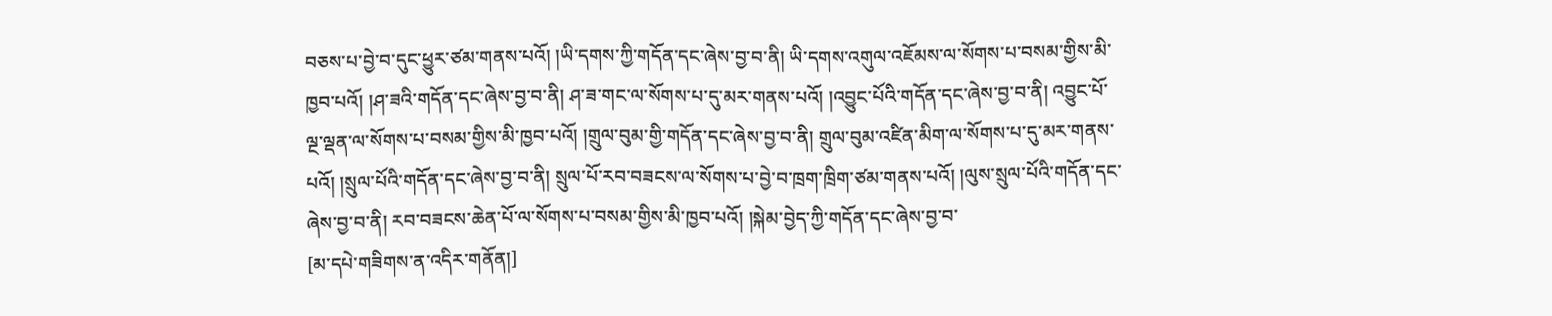བཅས་པ་བྱེ་བ་དུང་ཕྱུར་ཙམ་གནས་པའོ། །ཡི་དགས་ཀྱི་གདོན་དང་ཞེས་བྱ་བ་ནི། ཡི་དགས་འགུལ་འཇོམས་ལ་སོགས་པ་བསམ་གྱིས་མི་ཁྱབ་པའོ། །ཤ་ཟའི་གདོན་དང་ཞེས་བྱ་བ་ནི། ཤ་ཟ་གང་ལ་སོགས་པ་དུ་མར་གནས་པའོ། །འབྱུང་པོའི་གདོན་དང་ཞེས་བྱ་བ་ནི། འབྱུང་པོ་ལྔ་ལྡན་ལ་སོགས་པ་བསམ་གྱིས་མི་ཁྱབ་པའོ། །གྲུལ་བུམ་གྱི་གདོན་དང་ཞེས་བྱ་བ་ནི། གྲུལ་བུམ་འཛིན་མིག་ལ་སོགས་པ་དུ་མར་གནས་པའོ། །སྲུལ་པོའི་གདོན་དང་ཞེས་བྱ་བ་ནི། སྲུལ་པོ་རབ་བཟངས་ལ་སོགས་པ་བྱེ་བ་ཁྲག་ཁྲིག་ཙམ་གནས་པའོ། །ལུས་སྲུལ་པོའི་གདོན་དང་ཞེས་བྱ་བ་ནི། རབ་བཟངས་ཆེན་པོ་ལ་སོགས་པ་བསམ་གྱིས་མི་ཁྱབ་པའོ། །སྐེམ་བྱེད་ཀྱི་གདོན་དང་ཞེས་བྱ་བ་
[མ་དཔེ་གཟིགས་ན་འདིར་གནོན།]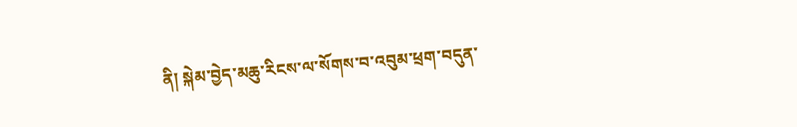ནི། སྐེམ་བྱེད་མཆུ་རིངས་ལ་སོགས་བ་འབུམ་ཕྲག་བདུན་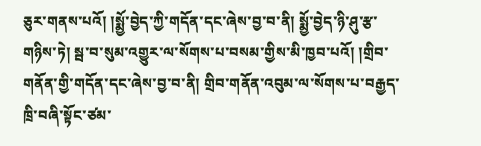ཅུར་གནས་པའོ། །སྨྱོ་བྱེད་ཀྱི་གདོན་དང་ཞེས་བྱ་བ་ནི། སྨྱོ་བྱེད་ཉི་ཤུ་རྩ་གཉིས་ཏེ། སྦ་བ་སུམ་འགྱུར་ལ་སོགས་པ་བསམ་གྱིས་མི་ཁྱབ་པའོ། །གྲིབ་གནོན་གྱི་གདོན་དང་ཞེས་བྱ་བ་ནི། གྲིབ་གནོན་འབུམ་ལ་སོགས་པ་བརྒྱད་ཁྲི་བཞི་སྟོང་ཙམ་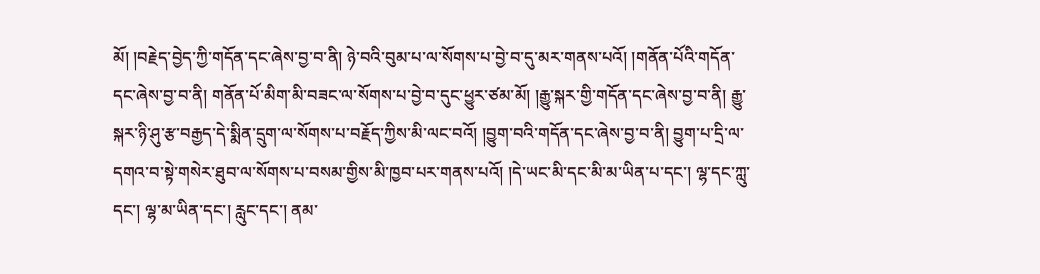མོ། །བརྗེད་བྱེད་ཀྱི་གདོན་དང་ཞེས་བྱ་བ་ནི། ཉེ་བའི་བུམ་པ་ལ་སོགས་པ་བྱེ་བ་དུ་མར་གནས་པའོ། །གནོན་པོའི་གདོན་དང་ཞེས་བྱ་བ་ནི། གནོན་པོ་མིག་མི་བཟང་ལ་སོགས་པ་བྱེ་བ་དུང་ཕྱུར་ཙམ་མོ། །རྒྱུ་སྐར་གྱི་གདོན་དང་ཞེས་བྱ་བ་ནི། རྒྱུ་སྐར་ཉི་ཤུ་རྩ་བརྒྱད་དེ་སྨིན་དྲུག་ལ་སོགས་པ་བརྗོད་ཀྱིས་མི་ལང་བའོ། །བྱུག་བའི་གདོན་དང་ཞེས་བྱ་བ་ནི། བྱུག་པ་དྲི་ལ་དགའ་བ་སྟེ་གསེར་ཐུབ་ལ་སོགས་པ་བསམ་གྱིས་མི་ཁྱབ་པར་གནས་པའོ། །དེ་ཡང་མི་དང་མི་མ་ཡིན་པ་དང་། ལྷ་དང་ཀླུ་དང་། ལྷ་མ་ཡིན་དང་། རླུང་དང་། ནམ་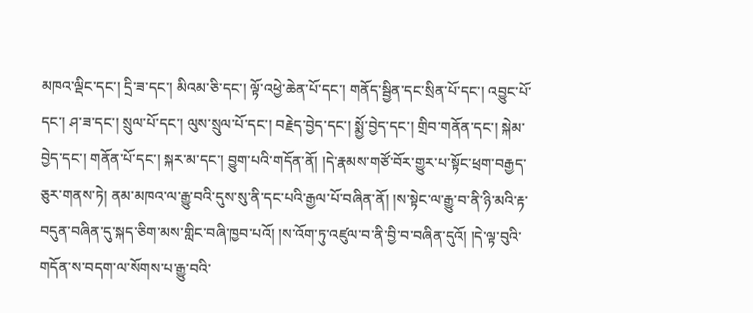མཁའ་ལྡིང་དང་། དྲི་ཟ་དང་། མིའམ་ཅི་དང་། ལྟོ་འཕྱེ་ཆེན་པོ་དང་། གནོད་སྦྱིན་དང་སྲིན་པོ་དང་། འབྱུང་པོ་དང་། ཤ་ཟ་དང་། སྲུལ་པོ་དང་། ལུས་སྲུལ་པོ་དང་། བརྗེད་བྱེད་དང་། སྨྱོ་བྱེད་དང་། གྲིབ་གནོན་དང་། སྐེམ་བྱེད་དང་། གནོན་པོ་དང་། སྐར་མ་དང་། བྱུག་པའི་གདོན་ནོ། །དེ་རྣམས་གཙོ་བོར་གྱུར་པ་སྟོང་ཕྲག་བརྒྱད་ཅུར་གནས་ཏེ། ནམ་མཁའ་ལ་རྒྱུ་བའི་དུས་སུ་ནི་དང་པའི་རྒྱལ་པོ་བཞིན་ནོ། །ས་སྟེང་ལ་རྒྱུ་བ་ནི་ཉི་མའི་རྟ་བདུན་བཞིན་དུ་སྐད་ཅིག་མས་གླིང་བཞི་ཁྱབ་པའོ། །ས་འོག་ཏུ་འཛུལ་བ་ནི་བྱི་བ་བཞིན་དུའོ། །དེ་ལྟ་བུའི་གདོན་ས་བདག་ལ་སོགས་པ་རྒྱུ་བའི་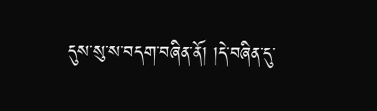དུས་སུ་ས་བདག་བཞིན་ནོ། །དེ་བཞིན་དུ་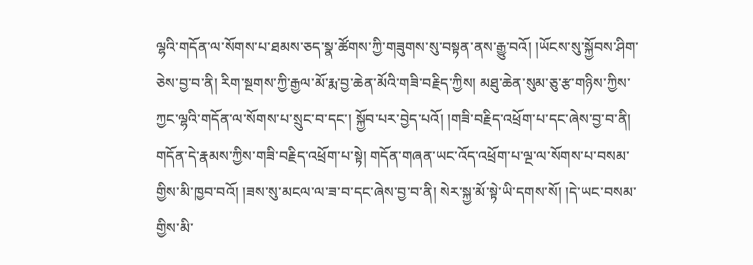ལྷའི་གདོན་ལ་སོགས་པ་ཐམས་ཅད་སྣ་ཚོགས་ཀྱི་གཟུགས་སུ་བསྟན་ནས་རྒྱུ་བའོ། །ཡོངས་སུ་སྐྱོབས་ཤིག་ཅེས་བྱ་བ་ནི། རིག་སྔགས་ཀྱི་རྒྱལ་མོ་རྨ་བྱ་ཆེན་མོའི་གཟི་བརྗིད་ཀྱིས། མཐུ་ཆེན་སུམ་ཅུ་རྩ་གཉིས་ཀྱིས་ཀྱང་ལྷའི་གདོན་ལ་སོགས་པ་སྲུང་བ་དང་། སྐྱོབ་པར་བྱེད་པའོ། །གཟི་བརྗིད་འཕྲོག་པ་དང་ཞེས་བྱ་བ་ནི། གདོན་དེ་རྣམས་ཀྱིས་གཟི་བརྗིད་འཕྲོག་པ་སྟེ། གདོན་གཞན་ཡང་འོད་འཕྲོག་པ་ལྔ་ལ་སོགས་པ་བསམ་གྱིས་མི་ཁྱབ་བའོ། །ཟས་སུ་མངལ་ལ་ཟ་བ་དང་ཞེས་བྱ་བ་ནི། སེར་སྐྱ་མོ་སྟེ་ཡི་དགས་སོ། །དེ་ཡང་བསམ་གྱིས་མི་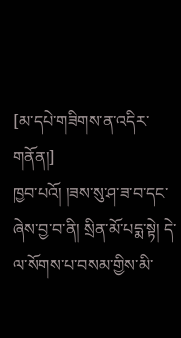[མ་དཔེ་གཟིགས་ན་འདིར་གནོན།]
ཁྱབ་པའོ། །ཟས་སུ་ཤ་ཟ་བ་དང་ཞེས་བྱ་བ་ནི། སྲིན་མོ་པདྨ་སྟེ། དེ་ལ་སོགས་པ་བསམ་གྱིས་མི་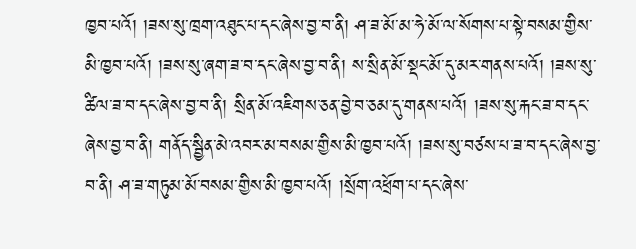ཁྱབ་པའོ། །ཟས་སུ་ཁྲག་འཐུང་པ་དང་ཞེས་བྱ་བ་ནི། ཤ་ཟ་མོ་མ་ཧེ་མོ་ལ་སོགས་པ་སྟེ་བསམ་གྱིས་མི་ཁྱབ་པའོ། །ཟས་སུ་ཞག་ཟ་བ་དང་ཞེས་བྱ་བ་ནི། ས་སྲིན་མོ་སྡང་མོ་དུ་མར་གནས་པའོ། །ཟས་སུ་ཚིལ་ཟ་བ་དང་ཞེས་བྱ་བ་ནི། སྲིན་མོ་འཇིགས་ཅན་བྱེ་བ་ཅམ་དུ་གནས་པའོ། །ཟས་སུ་རྐང་ཟ་བ་དང་ཞེས་བྱ་བ་ནི། གནོད་སྦྱིན་མེ་འབར་མ་བསམ་གྱིས་མི་ཁྱབ་པའོ། །ཟས་སུ་བཙས་པ་ཟ་བ་དང་ཞེས་བྱ་བ་ནི། ཤ་ཟ་གཏུམ་མོ་བསམ་གྱིས་མི་ཁྱབ་པའོ། །སྲོག་འཕྲོག་པ་དང་ཞེས་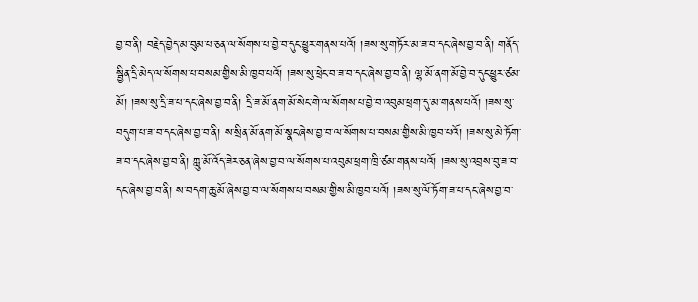བྱ་བ་ནི། བརྗེད་བྱེད་མ་བུམ་པ་ཅན་ལ་སོགས་པ་བྱེ་བ་དུང་ཕྱུར་གནས་པའོ། །ཟས་སུ་གཏོར་མ་ཟ་བ་དང་ཞེས་བྱ་བ་ནི། གནོད་སྦྱིན་དྲི་མེད་ལ་སོགས་པ་བསམ་གྱིས་མི་ཁྱབ་པའོ། །ཟས་སུ་ཕྲེང་བ་ཟ་བ་དང་ཞེས་བྱ་བ་ནི། ལྷ་མོ་ནག་མོ་བྱེ་བ་དུང་ཕྱུར་ཙམ་མོ། །ཟས་སུ་དྲི་ཟ་པ་དང་ཞེས་བྱ་བ་ནི། དྲི་ཟ་མོ་ནག་མོ་སེང་གེ་ལ་སོགས་པ་བྱེ་བ་འབུམ་ཕྲག་དུ་མ་གནས་པའོ། །ཟས་སུ་བདུག་པ་ཟ་བ་དང་ཞེས་བྱ་བ་ནི། ས་སྲིན་མོ་ནག་མོ་སྣང་ཞེས་བྱ་བ་ལ་སོགས་པ་བསམ་གྱིས་མི་ཁྱབ་པའོ། །ཟས་སུ་མེ་ཏོག་ཟ་བ་དང་ཞེས་བྱ་བ་ནི། ཀླུ་མོ་འོད་ཟེར་ཅན་ཞེས་བྱ་བ་ལ་སོགས་པ་འབུམ་ཕྲག་ཁྲི་ཙམ་གནས་པའོ། །ཟས་སུ་འབྲས་བུ་ཟ་བ་དང་ཞེས་བྱ་བ་ནི། ས་བདག་ཆུ་མོ་ཞེས་བྱ་བ་ལ་སོགས་པ་བསམ་གྱིས་མི་ཁྱབ་པའོ། །ཟས་སུ་ལོ་ཏོག་ཟ་པ་དང་ཞེས་བྱ་བ་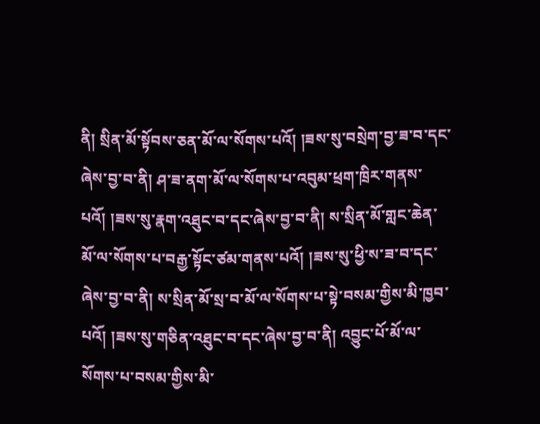ནི། སྲིན་མོ་སྟོབས་ཅན་མོ་ལ་སོགས་པའོ། །ཟས་སུ་བསྲེག་བྱ་ཟ་བ་དང་ཞེས་བྱ་བ་ནི། ཤ་ཟ་ནག་མོ་ལ་སོགས་པ་འབུམ་ཕྲག་ཁྲིར་གནས་པའོ། །ཟས་སུ་རྣག་འཐུང་བ་དང་ཞེས་བྱ་བ་ནི། ས་སྲིན་མོ་གླང་ཆེན་མོ་ལ་སོགས་པ་བརྒྱ་སྟོང་ཙམ་གནས་པའོ། །ཟས་སུ་ཕྱི་ས་ཟ་བ་དང་ཞེས་བྱ་བ་ནི། ས་སྲིན་མོ་སྲ་བ་མོ་ལ་སོགས་པ་སྟེ་བསམ་གྱིས་མི་ཁྱབ་པའོ། །ཟས་སུ་གཅིན་འཐུང་བ་དང་ཞེས་བྱ་བ་ནི། འབྱུང་པོ་མོ་ལ་སོགས་པ་བསམ་གྱིས་མི་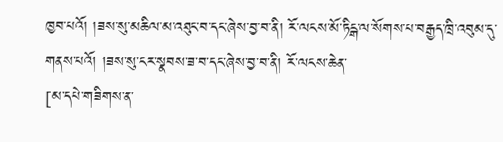ཁྱབ་པའོ། །ཟས་སུ་མཆིལ་མ་འཐུང་བ་དང་ཞེས་བྱ་བ་ནི། རོ་ལངས་མོ་ཏིངྒ་ལ་སོགས་པ་བརྒྱད་ཁྲི་འབུམ་དུ་གནས་པའོ། །ཟས་སུ་ངར་སྣབས་ཟ་བ་དང་ཞེས་བྱ་བ་ནི། རོ་ལངས་ཆེན་
[མ་དཔེ་གཟིགས་ན་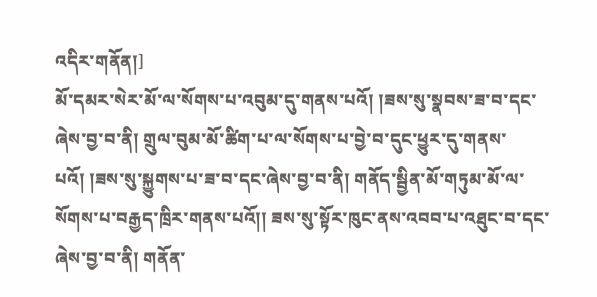འདིར་གནོན།]
མོ་དམར་སེར་མོ་ལ་སོགས་པ་འབུམ་དུ་གནས་པའོ། །ཟས་སུ་སྣབས་ཟ་བ་དང་ཞེས་བྱ་བ་ནི། གྲུལ་བུམ་མོ་ཚིག་པ་ལ་སོགས་པ་བྱེ་བ་དུང་ཕྱུར་དུ་གནས་པའོ། །ཟས་སུ་སྐྱུགས་པ་ཟ་བ་དང་ཞེས་བྱ་བ་ནི། གནོད་སྦྱིན་མོ་གཏུམ་མོ་ལ་སོགས་པ་བརྒྱད་ཁྲིར་གནས་པའོ།། ཟས་སུ་སྟོར་ཁུང་ནས་འབབ་པ་འཐུང་བ་དང་ཞེས་བྱ་བ་ནི། གནོན་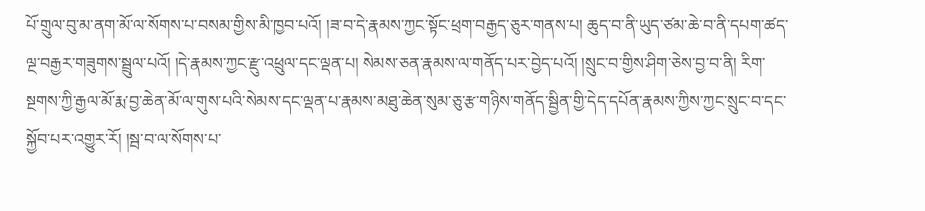པོ་གྲུལ་བུ་མ་ནག་མོ་ལ་སོགས་པ་བསམ་གྱིས་མི་ཁྱབ་པའོ། །ཟ་བ་དེ་རྣམས་ཀྱང་སྟོང་ཕྲག་བརྒྱད་ཅུར་གནས་པ། ཆུད་བ་ནི་ཡུད་ཙམ་ཆེ་བ་ནི་དཔག་ཚད་ལྔ་བརྒྱར་གཟུགས་སྦྲུལ་པའོ། །དེ་རྣམས་ཀྱང་རྫུ་འཕྲུལ་དང་ལྡན་པ། སེམས་ཅན་རྣམས་ལ་གནོད་པར་བྱེད་པའོ། །སྲུང་བ་གྱིས་ཤིག་ཅེས་བྱ་བ་ནི། རིག་སྔགས་ཀྱི་རྒྱལ་མོ་རྨ་བྱ་ཆེན་མོ་ལ་གུས་པའི་སེམས་དང་ལྡན་པ་རྣམས་མཐུ་ཆེན་སུམ་ཅུ་རྩ་གཉིས་གནོད་སྦྱིན་གྱི་དེད་དཔོན་རྣམས་ཀྱིས་ཀྱང་སྲུང་བ་དང་སྐྱོབ་པར་འགྱུར་རོ། །སྦ་བ་ལ་སོགས་པ་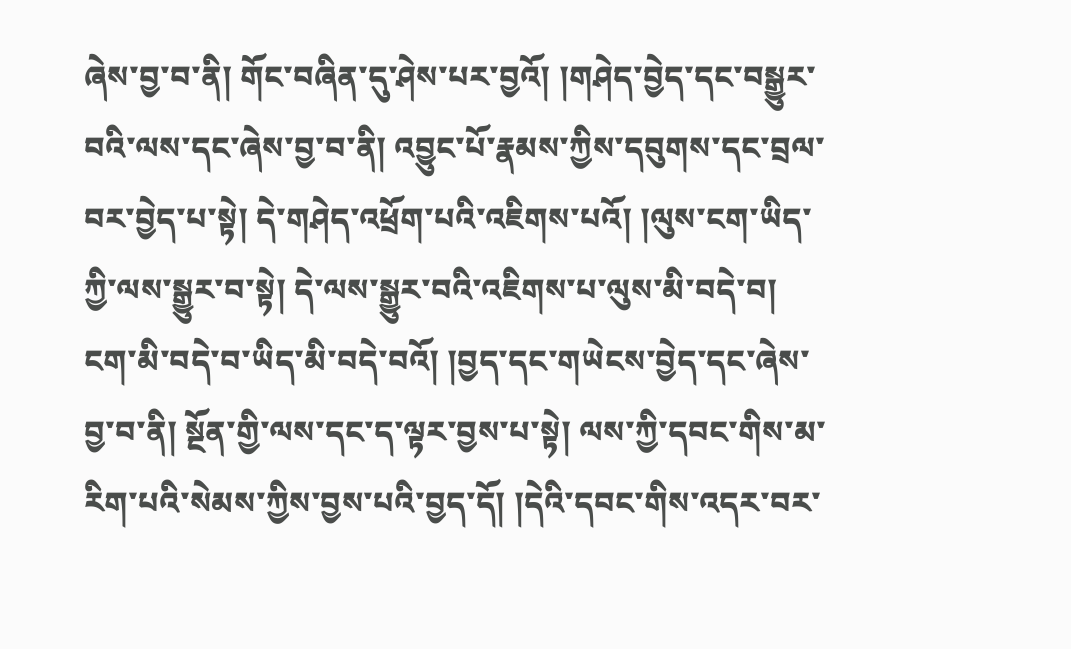ཞེས་བྱ་བ་ནི། གོང་བཞིན་དུ་ཤེས་པར་བྱའོ། །གཤེད་བྱེད་དང་བསྒྱུར་བའི་ལས་དང་ཞེས་བྱ་བ་ནི། འབྱུང་པོ་རྣམས་ཀྱིས་དབུགས་དང་བྲལ་བར་བྱེད་པ་སྟེ། དེ་གཤེད་འཕྲོག་པའི་འཇིགས་པའོ། །ལུས་ངག་ཡིད་ཀྱི་ལས་སྒྱུར་བ་སྟེ། དེ་ལས་སྒྱུར་བའི་འཇིགས་པ་ལུས་མི་བདེ་བ། ངག་མི་བདེ་བ་ཡིད་མི་བདེ་བའོ། །བྱད་དང་གཡེངས་བྱེད་དང་ཞེས་བྱ་བ་ནི། སྔོན་གྱི་ལས་དང་ད་ལྟར་བྱས་པ་སྟེ། ལས་ཀྱི་དབང་གིས་མ་རིག་པའི་སེམས་ཀྱིས་བྱས་པའི་བྱད་དོ། །དེའི་དབང་གིས་འདར་བར་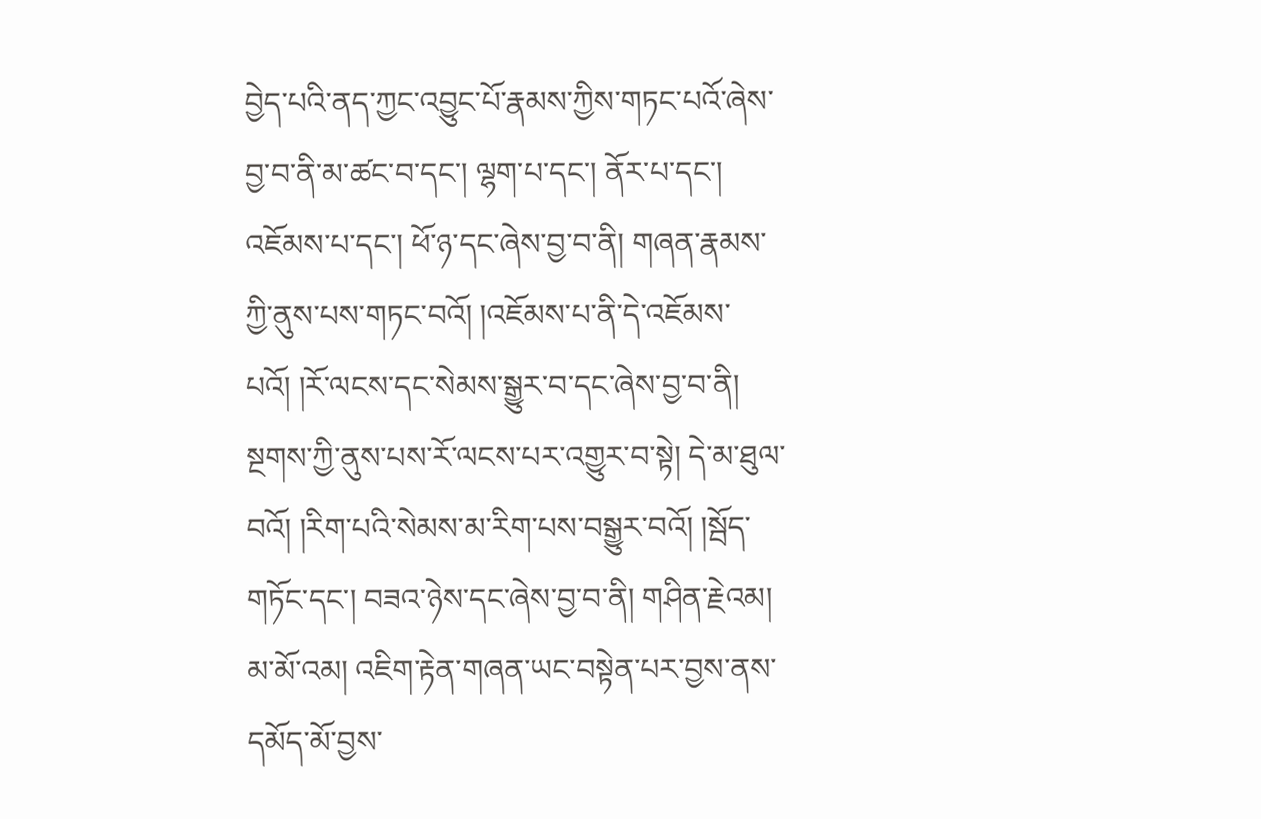བྱེད་པའི་ནད་ཀྱང་འབྱུང་པོ་རྣམས་ཀྱིས་གཏང་པའོ་ཞེས་བྱ་བ་ནི་མ་ཚང་བ་དང་། ལྷག་པ་དང་། ནོར་པ་དང་། འཇོམས་པ་དང་། ཕོ་ཉ་དང་ཞེས་བྱ་བ་ནི། གཞན་རྣམས་ཀྱི་ནུས་པས་གཏང་བའོ། །འཇོམས་པ་ནི་དེ་འཇོམས་པའོ། །རོ་ལངས་དང་སེམས་སྒྱུར་བ་དང་ཞེས་བྱ་བ་ནི། སྔགས་ཀྱི་ནུས་པས་རོ་ལངས་པར་འགྱུར་བ་སྟེ། དེ་མ་ཐུལ་བའོ། །རིག་པའི་སེམས་མ་རིག་པས་བསྒྱུར་བའོ། །སྦོད་གཏོང་དང་། བཟའ་ཉེས་དང་ཞེས་བྱ་བ་ནི། གཤིན་རྗེའམ། མ་མོ་འམ། འཇིག་རྟེན་གཞན་ཡང་བསྟེན་པར་བྱས་ནས་དམོད་མོ་བྱས་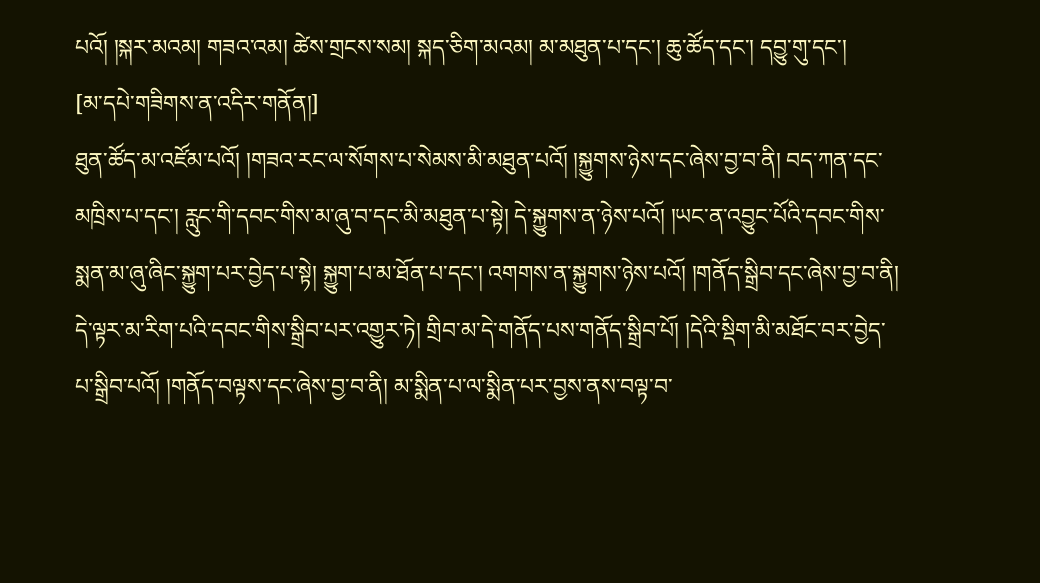པའོ། །སྐར་མའམ། གཟའ་འམ། ཚེས་གྲངས་སམ། སྐད་ཅིག་མའམ། མ་མཐུན་པ་དང་། ཆུ་ཚོད་དང་། དབྱུ་གུ་དང་།
[མ་དཔེ་གཟིགས་ན་འདིར་གནོན།]
ཐུན་ཚོད་མ་འཛོམ་པའོ། །གཟའ་རང་ལ་སོགས་པ་སེམས་མི་མཐུན་པའོ། །སྐྱུགས་ཉེས་དང་ཞེས་བྱ་བ་ནི། བད་ཀན་དང་མཁྲིས་པ་དང་། རླུང་གི་དབང་གིས་མ་ཞུ་བ་དང་མི་མཐུན་པ་སྟེ། དེ་སྐྱུགས་ན་ཉེས་པའོ། །ཡང་ན་འབྱུང་པོའི་དབང་གིས་སྨན་མ་ཞུ་ཞིང་སྐྱུག་པར་བྱེད་པ་སྟེ། སྐྱུག་པ་མ་ཐོན་པ་དང་། འགགས་ན་སྐྱུགས་ཉེས་པའོ། །གནོད་སྒྲིབ་དང་ཞེས་བྱ་བ་ནི། དེ་ལྟར་མ་རིག་པའི་དབང་གིས་སྒྲིབ་པར་འགྱུར་ཏེ། གྲིབ་མ་དེ་གནོད་པས་གནོད་སྒྲིབ་པོ། །དེའི་སྡིག་མི་མཐོང་བར་བྱེད་པ་སྒྲིབ་པའོ། །གནོད་བལྟས་དང་ཞེས་བྱ་བ་ནི། མ་སྨིན་པ་ལ་སྨིན་པར་བྱས་ནས་བལྟ་བ་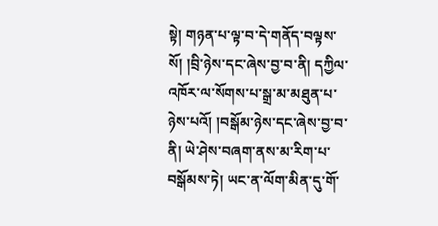སྟེ། གཉན་པ་ལྟ་བ་དེ་གནོད་བལྟས་སོ། །བྲི་ཉེས་དང་ཞེས་བྱ་བ་ནི། དཀྱིལ་འཁོར་ལ་སོགས་པ་སྒྲ་མ་མཐུན་པ་ཉེས་པའོ། །བསྒོམ་ཉེས་དང་ཞེས་བྱ་བ་ནི། ཡེ་ཤེས་བཞག་ནས་མ་རིག་པ་བསྒོམས་ཏེ། ཡང་ན་ལོག་མིན་དུ་གོ་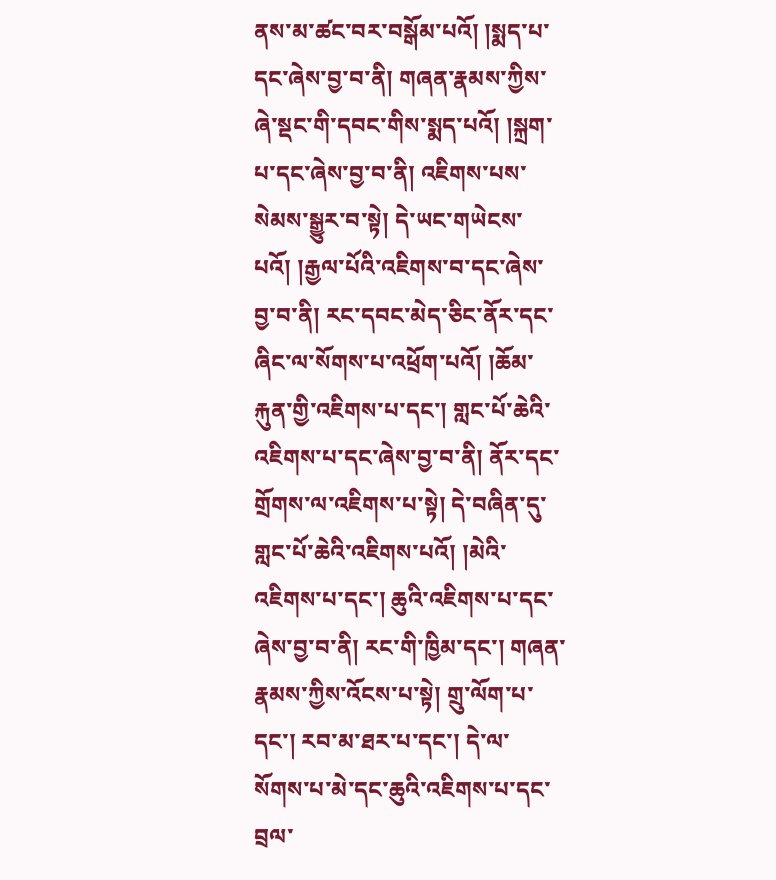ནས་མ་ཚང་བར་བསྒོམ་པའོ། །སྨད་པ་དང་ཞེས་བྱ་བ་ནི། གཞན་རྣམས་ཀྱིས་ཞེ་སྡང་གི་དབང་གིས་སྨད་པའོ། །སྐྲག་པ་དང་ཞེས་བྱ་བ་ནི། འཇིགས་པས་སེམས་སྒྱུར་བ་སྟེ། དེ་ཡང་གཡེངས་པའོ། །རྒྱལ་པོའི་འཇིགས་བ་དང་ཞེས་བྱ་བ་ནི། རང་དབང་མེད་ཅིང་ནོར་དང་ཞིང་ལ་སོགས་པ་འཕྲོག་པའོ། །ཆོམ་རྐུན་གྱི་འཇིགས་པ་དང་། གླང་པོ་ཆེའི་འཇིགས་པ་དང་ཞེས་བྱ་བ་ནི། ནོར་དང་གྲོགས་ལ་འཇིགས་པ་སྟེ། དེ་བཞིན་དུ་གླང་པོ་ཆེའི་འཇིགས་པའོ། །མེའི་འཇིགས་པ་དང་། ཆུའི་འཇིགས་པ་དང་ཞེས་བྱ་བ་ནི། རང་གི་ཁྱིམ་དང་། གཞན་རྣམས་ཀྱིས་འོངས་པ་སྟེ། གྲུ་ལོག་པ་དང་། རབ་མ་ཐར་པ་དང་། དེ་ལ་སོགས་པ་མེ་དང་ཆུའི་འཇིགས་པ་དང་བྲལ་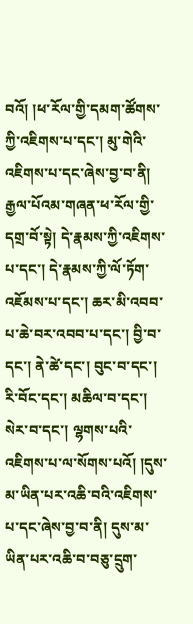བའོ། །ཕ་རོལ་གྱི་དམག་ཚོགས་ཀྱི་འཇིགས་པ་དང་། མུ་གེའི་འཇིགས་པ་དང་ཞེས་བྱ་བ་ནི། རྒྱལ་པོའམ་གཞན་ཕ་རོལ་གྱི་དགྲ་བོ་སྟེ། དེ་རྣམས་ཀྱི་འཇིགས་པ་དང་། དེ་རྣམས་ཀྱི་ལོ་ཏོག་འཇོམས་པ་དང་། ཆར་མི་འབབ་པ་ཆེ་བར་འབབ་པ་དང་། བྱི་བ་དང་། ནེ་ཚེ་དང་། བུང་བ་དང་། རི་བོང་དང་། མཆིལ་བ་དང་། སེར་བ་དང་། ལྷགས་པའི་འཇིགས་པ་ལ་སོགས་པའོ། །དུས་མ་ཡིན་པར་འཆི་བའི་འཇིགས་པ་དང་ཞེས་བྱ་བ་ནི། དུས་མ་ཡིན་པར་འཆི་བ་བཅུ་དྲུག་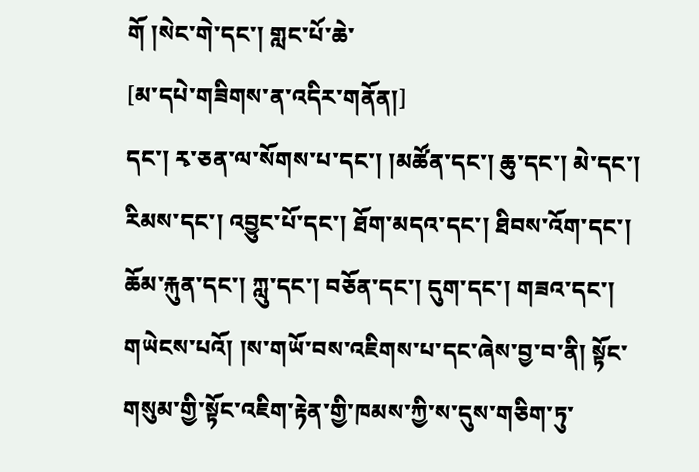གོ །སེང་གེ་དང་། གླང་པོ་ཆེ་
[མ་དཔེ་གཟིགས་ན་འདིར་གནོན།]
དང་། རྭ་ཅན་ལ་སོགས་པ་དང་། །མཚོན་དང་། ཆུ་དང་། མེ་དང་། རིམས་དང་། འབྱུང་པོ་དང་། ཐོག་མདའ་དང་། ཐིབས་འོག་དང་། ཆོམ་རྐུན་དང་། ཀླུ་དང་། བཅོན་དང་། དུག་དང་། གཟའ་དང་། གཡེངས་པའོ། །ས་གཡོ་བས་འཇིགས་པ་དང་ཞེས་བྱ་བ་ནི། སྟོང་གསུམ་གྱི་སྟོང་འཇིག་རྟེན་གྱི་ཁམས་ཀྱི་ས་དུས་གཅིག་ཏུ་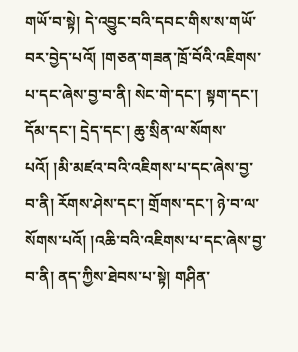གཡོ་བ་སྟེ། དེ་འབྱུང་བའི་དབང་གིས་ས་གཡོ་བར་བྱེད་པའོ། །གཅན་གཟན་ཁྲོ་བོའི་འཇིགས་པ་དང་ཞེས་བྱ་བ་ནི། སེང་གེ་དང་། སྟག་དང་། དོམ་དང་། དྲེད་དང་། ཆུ་སྲིན་ལ་སོགས་པའོ། །མི་མཛའ་བའི་འཇིགས་པ་དང་ཞེས་བྱ་བ་ནི། རོགས་ཤེས་དང་། གྲོགས་དང་། ཉེ་བ་ལ་སོགས་པའོ། །འཆི་བའི་འཇིགས་པ་དང་ཞེས་བྱ་བ་ནི། ནད་ཀྱིས་ཐེབས་པ་སྟེ། གཤིན་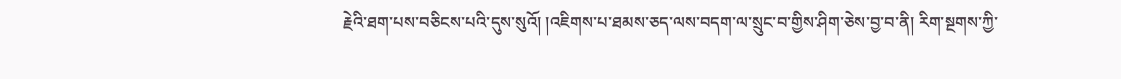རྗེའི་ཐག་པས་བཅིངས་པའི་དུས་སུའོ། །འཇིགས་པ་ཐམས་ཅད་ལས་བདག་ལ་སྲུང་བ་གྱིས་ཤིག་ཅེས་བྱ་བ་ནི། རིག་སྔགས་ཀྱི་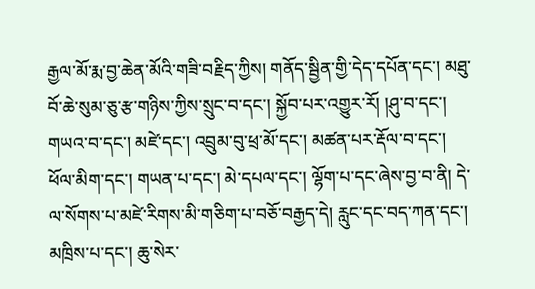རྒྱལ་མོ་རྨ་བྱ་ཆེན་མོའི་གཟི་བརྗིད་ཀྱིས། གནོད་སྦྱིན་གྱི་དེད་དཔོན་དང་། མཐུ་བོ་ཆེ་སུམ་ཅུ་རྩ་གཉིས་ཀྱིས་སྲུང་བ་དང་། སྐྱོབ་པར་འགྱུར་རོ། །ཤུ་བ་དང་། གཡའ་བ་དང་། མཛེ་དང་། འབྲུམ་བུ་ཕྲ་མོ་དང་། མཚན་པར་རྡོལ་བ་དང་། ཕོལ་མིག་དང་། གཡན་པ་དང་། མེ་དཔལ་དང་། ལྷོག་པ་དང་ཞེས་བྱ་བ་ནི། དེ་ལ་སོགས་པ་མཛེ་རིགས་མི་གཅིག་པ་བཅོ་བརྒྱད་དེ། རླུང་དང་བད་ཀན་དང་། མཁྲིས་པ་དང་། ཆུ་སེར་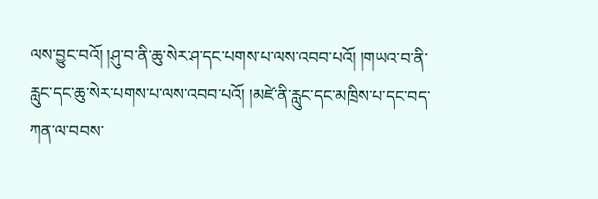ལས་བྱུང་བའོ། །ཤུ་བ་ནི་ཆུ་སེར་ཤ་དང་པགས་པ་ལས་འབབ་པའོ། །གཡའ་བ་ནི་རླུང་དང་ཆུ་སེར་པགས་པ་ལས་འབབ་པའོ། །མཛེ་ནི་རླུང་དང་མཁྲིས་པ་དང་བད་ཀན་ལ་བབས་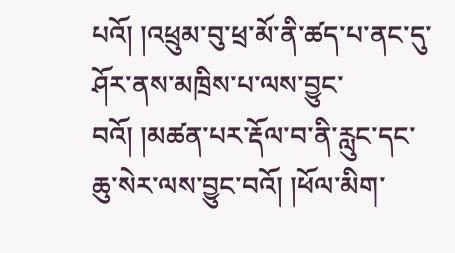པའོ། །འཕྲུམ་བུ་ཕྲ་མོ་ནི་ཚད་པ་ནང་དུ་ཤོར་ནས་མཁྲིས་པ་ལས་བྱུང་བའོ། །མཚན་པར་རྡོལ་བ་ནི་རླུང་དང་ཆུ་སེར་ལས་བྱུང་བའོ། །ཕོལ་མིག་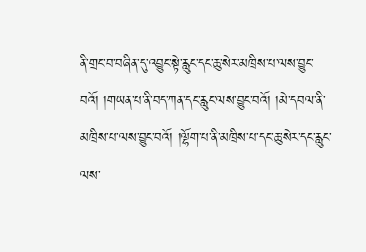ནི་གྲང་བ་བཞིན་དུ་འབྱུང་སྟེ་རླུང་དང་ཆུ་སེར་མཁྲིས་པ་ལས་བྱུང་བའོ། །གཡན་པ་ནི་བད་ཀན་དང་རླུང་ལས་བྱུང་བའོ། །མེ་དབལ་ནི་མཁྲིས་པ་ལས་བྱུང་བའོ། །ལྷོག་པ་ནི་མཁྲིས་པ་དང་ཆུ་སེར་དང་རླུང་ལས་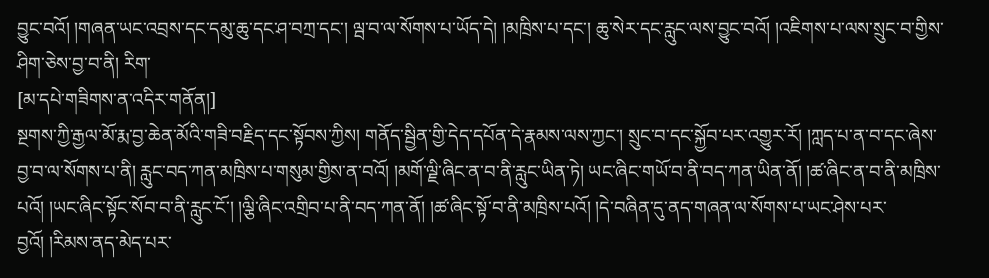བྱུང་བའོ། །གཞན་ཡང་འབྲས་དང་དམུ་ཆུ་དང་ཤ་བཀྲ་དང་། ལྦ་བ་ལ་སོགས་པ་ཡོད་དེ། །མཁྲིས་པ་དང་། ཆུ་སེར་དང་རླུང་ལས་བྱུང་བའོ། །འཇིགས་པ་ལས་སྲུང་བ་གྱིས་ཤིག་ཅེས་བྱ་བ་ནི། རིག་
[མ་དཔེ་གཟིགས་ན་འདིར་གནོན།]
སྔགས་ཀྱི་རྒྱལ་མོ་རྨ་བྱ་ཆེན་མོའི་གཟི་བརྗིད་དང་སྟོབས་ཀྱིས། གནོད་སྦྱིན་གྱི་དེད་དཔོན་དེ་རྣམས་ལས་ཀྱང་། སྲུང་བ་དང་སྐྱོབ་པར་འགྱུར་རོ། །ཀླད་པ་ན་བ་དང་ཞེས་བྱ་བ་ལ་སོགས་པ་ནི། རླུང་བད་ཀན་མཁྲིས་པ་གསུམ་གྱིས་ན་བའོ། །མགོ་ལྗི་ཞིང་ན་བ་ནི་རླུང་ཡིན་ཏེ། ཡང་ཞིང་གཡོ་བ་ནི་བད་ཀན་ཡིན་ནོ། །ཚ་ཞིང་ན་བ་ནི་མཁྲིས་པའོ། །ཡང་ཞིང་སྟོང་སོབ་བ་ནི་རླུང་ངོ་། །ལྕི་ཞིང་འགྲིབ་པ་ནི་བད་ཀན་ནོ། །ཚ་ཞིང་སྟོ་བ་ནི་མཁྲིས་པའོ། །དེ་བཞིན་དུ་ནད་གཞན་ལ་སོགས་པ་ཡང་ཤེས་པར་བྱའོ། །རིམས་ནད་མེད་པར་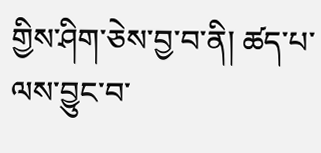གྱིས་ཤིག་ཅེས་བྱ་བ་ནི། ཚད་པ་ལས་བྱུང་བ་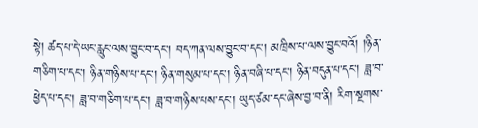སྟེ། ཚད་པ་དེ་ཡང་རླུང་ལས་བྱུང་བ་དང་། བད་ཀན་ལས་བྱུང་བ་དང་། མཁྲིས་པ་ལས་བྱུང་བའོ། །ཉིན་གཅིག་པ་དང་། ཉིན་གཉིས་པ་དང་། ཉིན་གསུམ་པ་དང་། ཉིན་བཞི་པ་དང་། ཉིན་བདུན་པ་དང་། ཟླ་བ་ཕྱེད་པ་དང་། ཟླ་བ་གཅིག་པ་དང་། ཟླ་བ་གཉིས་པས་དང་། ཡུད་ཙམ་དང་ཞེས་བྱ་བ་ནི། རིག་སྔགས་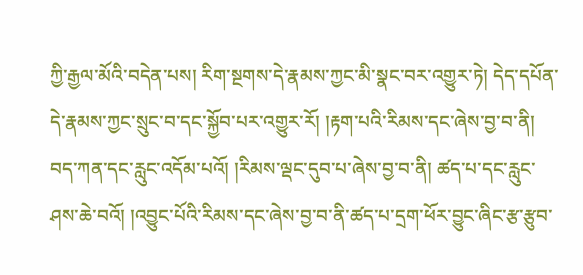ཀྱི་རྒྱལ་མོའི་བདེན་པས། རིག་སྔགས་དེ་རྣམས་ཀྱང་མི་སྣང་བར་འགྱུར་ཏེ། དེད་དཔོན་དེ་རྣམས་ཀྱང་སྲུང་བ་དང་སྐྱོབ་པར་འགྱུར་རོ། །རྟག་པའི་རིམས་དང་ཞེས་བྱ་བ་ནི། བད་ཀན་དང་རླུང་འདོམ་པའོ། །རིམས་ལྡང་དུབ་པ་ཞེས་བྱ་བ་ནི། ཚད་པ་དང་རླུང་ཤས་ཆེ་བའོ། །འབྱུང་པོའི་རིམས་དང་ཞེས་བྱ་བ་ནི་ཚད་པ་དྲག་ཕོར་བྱུང་ཞིང་རྩ་རྩུབ་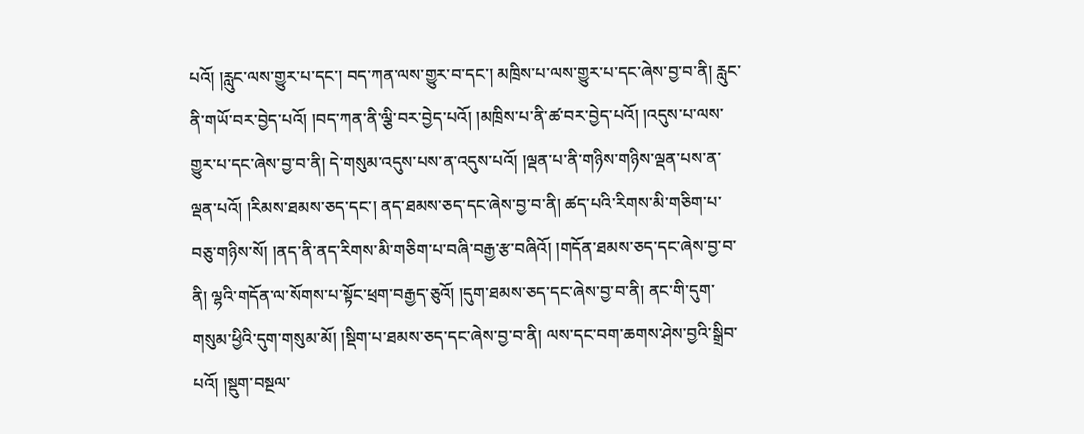པའོ། །རླུང་ལས་གྱུར་པ་དང་། བད་ཀན་ལས་གྱུར་བ་དང་། མཁྲིས་པ་ལས་གྱུར་པ་དང་ཞེས་བྱ་བ་ནི། རླུང་ནི་གཡོ་བར་བྱེད་པའོ། །བད་ཀན་ནི་ལྕི་བར་བྱེད་པའོ། །མཁྲིས་པ་ནི་ཚ་བར་བྱེད་པའོ། །འདུས་པ་ལས་གྱུར་པ་དང་ཞེས་བྱ་བ་ནི། དེ་གསུམ་འདུས་པས་ན་འདུས་པའོ། །ལྡན་པ་ནི་གཉིས་གཉིས་ལྡན་པས་ན་ལྡན་པའོ། །རིམས་ཐམས་ཅད་དང་། ནད་ཐམས་ཅད་དང་ཞེས་བྱ་བ་ནི། ཚད་པའི་རིགས་མི་གཅིག་པ་བཅུ་གཉིས་སོ། །ནད་ནི་ནད་རིགས་མི་གཅིག་པ་བཞི་བརྒྱ་རྩ་བཞིའོ། །གདོན་ཐམས་ཅད་དང་ཞེས་བྱ་བ་ནི། ལྷའི་གདོན་ལ་སོགས་པ་སྟོང་ཕྲག་བརྒྱད་ཅུའོ། །དུག་ཐམས་ཅད་དང་ཞེས་བྱ་བ་ནི། ནང་གི་དུག་གསུམ་ཕྱིའི་དུག་གསུམ་མོ། །སྡིག་པ་ཐམས་ཅད་དང་ཞེས་བྱ་བ་ནི། ལས་དང་བག་ཆགས་ཤེས་བྱའི་སྒྲིབ་པའོ། །སྡུག་བསྔལ་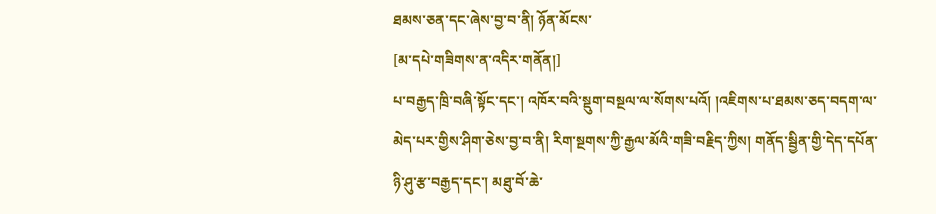ཐམས་ཅན་དང་ཞེས་བྱ་བ་ནི། ཉོན་མོངས་
[མ་དཔེ་གཟིགས་ན་འདིར་གནོན།]
པ་བརྒྱད་ཁྲི་བཞི་སྟོང་དང་། འཁོར་བའི་སྡུག་བསྔལ་ལ་སོགས་པའོ། །འཇིགས་པ་ཐམས་ཅད་བདག་ལ་མེད་པར་གྱིས་ཤིག་ཅེས་བྱ་བ་ནི། རིག་སྔགས་ཀྱི་རྒྱལ་མོའི་གཟི་བརྗིད་ཀྱིས། གནོད་སྦྱིན་གྱི་དེད་དཔོན་ཉི་ཤུ་རྩ་བརྒྱད་དང་། མཐུ་བོ་ཆེ་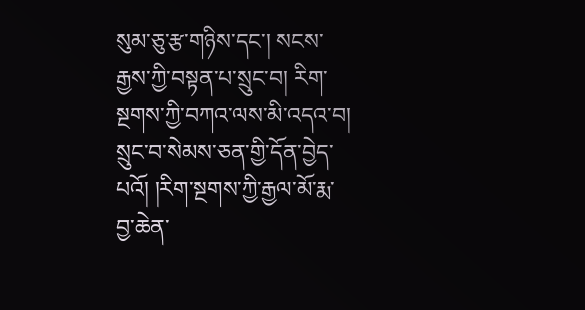སུམ་ཅུ་རྩ་གཉིས་དང་། སངས་རྒྱས་ཀྱི་བསྟན་པ་སྲུང་བ། རིག་སྔགས་ཀྱི་བཀའ་ལས་མི་འདའ་བ། སྲུང་བ་སེམས་ཅན་གྱི་དོན་བྱེད་པའོ། །རིག་སྔགས་ཀྱི་རྒྱལ་མོ་རྨ་བྱ་ཆེན་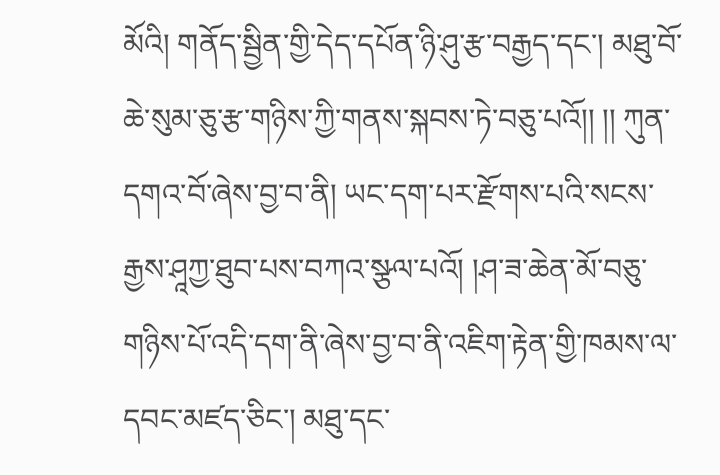མོའི། གནོད་སྦྱིན་གྱི་དེད་དཔོན་ཉི་ཤུ་རྩ་བརྒྱད་དང་། མཐུ་བོ་ཆེ་སུམ་ཅུ་རྩ་གཉིས་ཀྱི་གནས་སྐབས་ཏེ་བཅུ་པའོ།། །། ཀུན་དགའ་བོ་ཞེས་བྱ་བ་ནི། ཡང་དག་པར་རྫོགས་པའི་སངས་རྒྱས་ཤཱཀྱ་ཐུབ་པས་བཀའ་སྩལ་པའོ། །ཤ་ཟ་ཆེན་མོ་བཅུ་གཉིས་པོ་འདི་དག་ནི་ཞེས་བྱ་བ་ནི་འཇིག་རྟེན་གྱི་ཁམས་ལ་དབང་མཛད་ཅིང་། མཐུ་དང་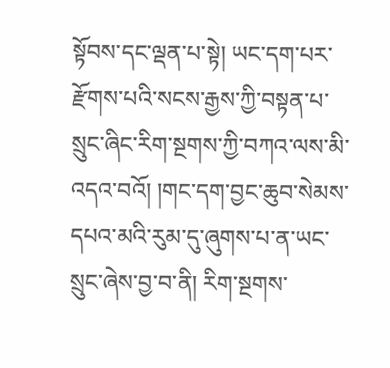སྟོབས་དང་ལྡན་པ་སྟེ། ཡང་དག་པར་རྫོགས་པའི་སངས་རྒྱས་ཀྱི་བསྟན་པ་སྲུང་ཞིང་རིག་སྔགས་ཀྱི་བཀའ་ལས་མི་འདའ་བའོ། །གང་དག་བྱང་ཆུབ་སེམས་དཔའ་མའི་རུམ་དུ་ཞུགས་པ་ན་ཡང་སྲུང་ཞེས་བྱ་བ་ནི། རིག་སྔགས་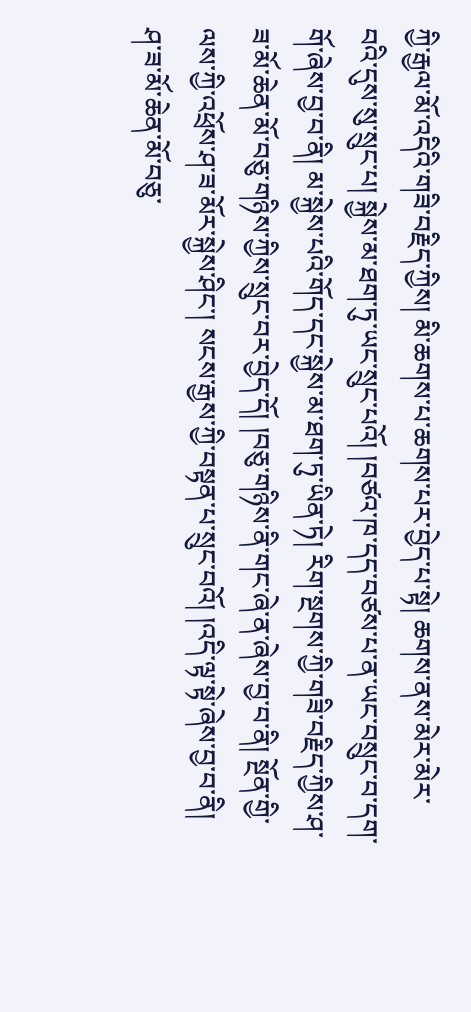ཀྱི་རྒྱལ་མོ་འདིའི་གཟི་བརྗིད་ཀྱིས། མི་ཆགས་པ་ཆགས་པར་བྱེད་པ་སྟེ། ཆགས་ནས་མེར་མེར་བའི་དུས་སུ་སྲུང་པ། སྐྱེས་མ་ཐག་ཏུ་ཡང་སྲུང་པའོ། །བཙའ་ཁ་དད་བཙས་པ་ན་ཡང་བསྲུང་བ་དག་གོ་ཞེས་བྱ་བ་ནི། མ་སྐྱེས་པའི་གོད་དང་སྐྱེས་མ་ཐག་ཏུ་ཡིན་ཏེ། རིག་སྔགས་ཀྱི་གཟི་བརྗིད་ཀྱིས་ཤ་ཟ་མོ་ཆེན་མོ་བཅུ་གཉིས་ཀྱིས་སྲུང་བར་བྱེད་དོ། །བཅུ་གཉིས་ནི་གང་ཞེ་ན་ཞེས་བྱ་བ་ནི། སྔོན་གྱི་ལས་ཀྱི་འཕྲོས་ཤ་ཟ་མོར་སྐྱེས་ཤིང་། སངས་རྒྱས་ཀྱི་བསྟན་པ་སྲུང་བའོ། །འདི་ལྟ་སྟེ་ཞེས་བྱ་བ་ནི། ཤ་ཟ་མོ་ཆེན་མོ་བཅུ་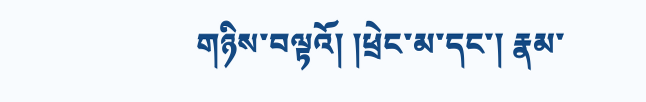གཉིས་བལྟའོ། །ཕྲེང་མ་དང་། རྣམ་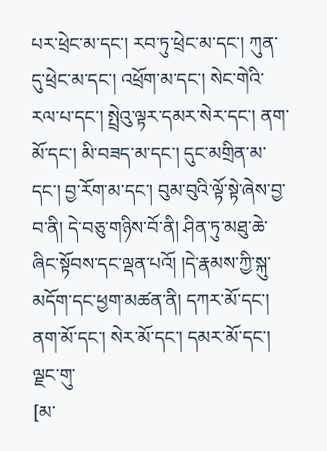པར་ཕྲེང་མ་དང་། རབ་ཏུ་ཕྲེང་མ་དང་། ཀུན་དུ་ཕྲེང་མ་དང་། འཕྲོག་མ་དང་། སེང་གེའི་རལ་པ་དང་། སྤྲེའུ་ལྟར་དམར་སེར་དང་། ནག་མོ་དང་། མི་བཟད་མ་དང་། དུང་མགྲིན་མ་དང་། བྱ་རོག་མ་དང་། བུམ་བུའི་ལྟོ་སྟེ་ཞེས་བྱ་བ་ནི། དེ་བཅུ་གཉིས་བོ་ནི། ཤིན་ཏུ་མཐུ་ཆེ་ཞིང་སྟོབས་དང་ལྡན་པའོ། །དེ་རྣམས་ཀྱི་སྐུ་མདོག་དང་ཕྱག་མཚན་ནི། དཀར་མོ་དང་། ནག་མོ་དང་། སེར་མོ་དང་། དམར་མོ་དང་། ལྗང་གུ་
[མ་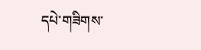དཔེ་གཟིགས་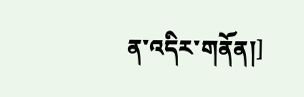ན་འདིར་གནོན།]